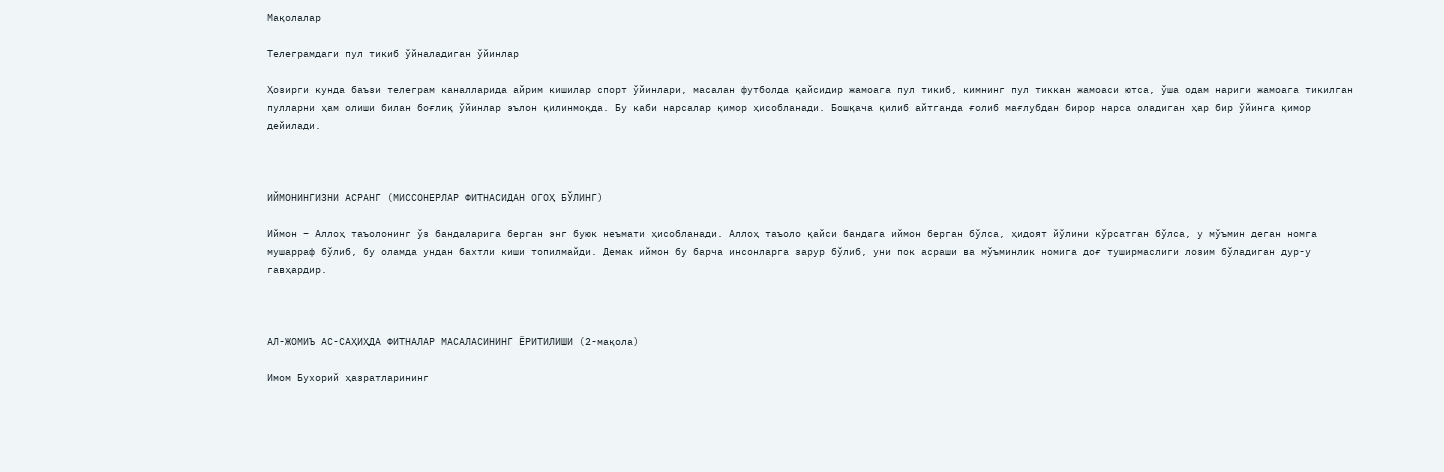Мақолалар

Телеграмдаги пул тикиб ўйналадиган ўйинлар

Ҳозирги кунда баъзи телеграм каналларида айрим кишилар спорт ўйинлари, масалан футболда қайсидир жамоага пул тикиб, кимнинг пул тиккан жамоаси ютса, ўша одам нариги жамоага тикилган пулларни ҳам олиши билан боғлиқ ўйинлар эълон қилинмоқда. Бу каби нарсалар қимор ҳисобланади. Бошқача қилиб айтганда ғолиб мағлубдан бирор нарса оладиган ҳар бир ўйинга қимор дейилади.



ИЙМОНИНГИЗНИ АСРАНГ (МИССОНЕРЛАР ФИТНАСИДАН ОГОҲ БЎЛИНГ)

Иймон – Аллоҳ таъолонинг ўз бандаларига берган энг буюк неъмати ҳисобланади. Аллоҳ таъоло қайси бандага иймон берган бўлса, ҳидоят йўлини кўрсатган бўлса, у мўъмин деган номга мушарраф бўлиб, бу оламда ундан бахтли киши топилмайди. Демак иймон бу барча инсонларга зарур бўлиб, уни пок асраши ва мўъминлик номига доғ туширмаслиги лозим бўладиган дур-у гавҳардир.



АЛ-ЖОМИЪ АС-САҲИҲДА ФИТНАЛАР МАСАЛАСИНИНГ ЁРИТИЛИШИ (2-мақола)

Имом Бухорий ҳазратларининг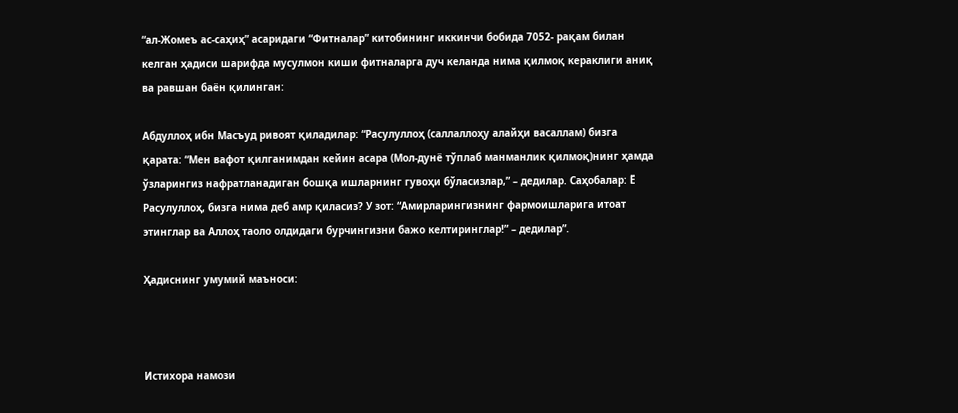“ал-Жомеъ ас-саҳиҳ” асаридаги “Фитналар” китобининг иккинчи бобида 7052- рақам билан келган ҳадиси шарифда мусулмон киши фитналарга дуч келанда нима қилмоқ кераклиги аниқ ва равшан баён қилинган:

Абдуллоҳ ибн Масъуд ривоят қиладилар: “Расулуллоҳ (саллаллоҳу алайҳи васаллам) бизга қарата: “Мен вафот қилганимдан кейин асара (Мол-дунё тўплаб манманлик қилмоқ)нинг ҳамда ўзларингиз нафратланадиган бошқа ишларнинг гувоҳи бўласизлар,” – дедилар. Саҳобалар: Ё Расулуллоҳ, бизга нима деб амр қиласиз? У зот: “Амирларингизнинг фармоишларига итоат этинглар ва Аллоҳ таоло олдидаги бурчингизни бажо келтиринглар!” – дедилар”.

Ҳадиснинг умумий маъноси:



Истихора намози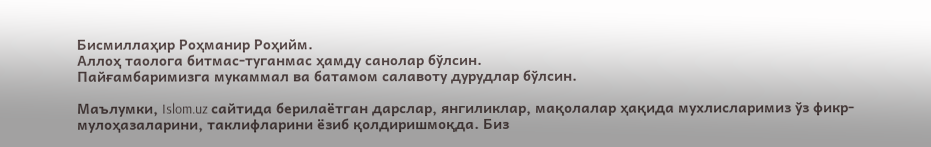Бисмиллаҳир Роҳманир Роҳийм.
Аллоҳ таолога битмас-туганмас ҳамду санолар бўлсин.
Пайғамбаримизга мукаммал ва батамом салавоту дурудлар бўлсин.

Маълумки, Islom.uz сайтида берилаётган дарслар, янгиликлар, мақолалар ҳақида мухлисларимиз ўз фикр-мулоҳазаларини, таклифларини ёзиб қолдиришмоқда. Биз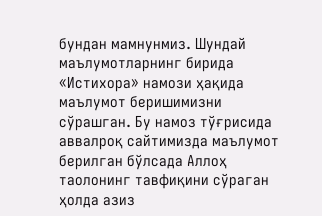бундан мамнунмиз. Шундай маълумотларнинг бирида «Истихора» намози ҳақида маълумот беришимизни сўрашган. Бу намоз тўғрисида аввалроқ сайтимизда маълумот берилган бўлсада Аллоҳ таолонинг тавфиқини сўраган ҳолда азиз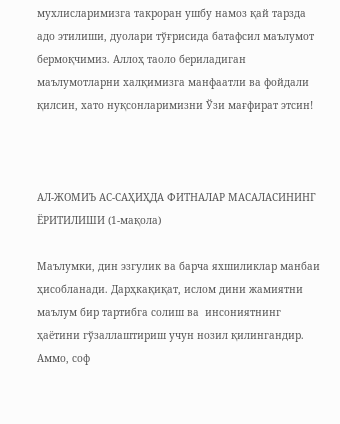мухлисларимизга такроран ушбу намоз қай тарзда адо этилиши, дуолари тўғрисида батафсил маълумот бермоқчимиз. Аллоҳ таоло бериладиган маълумотларни халқимизга манфаатли ва фойдали қилсин, хато нуқсонларимизни Ўзи мағфират этсин!



АЛ-ЖОМИЪ АС-САҲИҲДА ФИТНАЛАР МАСАЛАСИНИНГ ЁРИТИЛИШИ (1-мақола)

Маълумки, дин эзгулик ва барча яхшиликлар манбаи ҳисобланади. Дарҳкақиқат, ислом дини жамиятни маълум бир тартибга солиш ва  инсониятнинг ҳаётини гўзаллаштириш учун нозил қилингандир. Аммо, соф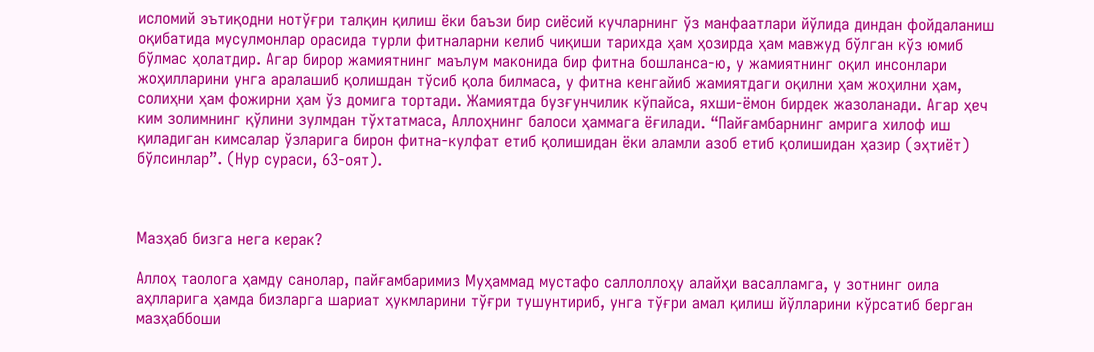исломий эътиқодни нотўғри талқин қилиш ёки баъзи бир сиёсий кучларнинг ўз манфаатлари йўлида диндан фойдаланиш оқибатида мусулмонлар орасида турли фитналарни келиб чиқиши тарихда ҳам ҳозирда ҳам мавжуд бўлган кўз юмиб бўлмас ҳолатдир. Агар бирор жамиятнинг маълум маконида бир фитна бошланса-ю, у жамиятнинг оқил инсонлари жоҳилларини унга аралашиб қолишдан тўсиб қола билмаса, у фитна кенгайиб жамиятдаги оқилни ҳам жоҳилни ҳам, солиҳни ҳам фожирни ҳам ўз домига тортади. Жамиятда бузғунчилик кўпайса, яхши-ёмон бирдек жазоланади. Агар ҳеч ким золимнинг қўлини зулмдан тўхтатмаса, Аллоҳнинг балоси ҳаммага ёғилади. “Пайғамбарнинг амрига хилоф иш қиладиган кимсалар ўзларига бирон фитна-кулфат етиб қолишидан ёки аламли азоб етиб қолишидан ҳазир (эҳтиёт) бўлсинлар”. (Нур сураси, 63-оят).



Мазҳаб бизга нега керак?

Аллоҳ таолога ҳамду санолар, пайғамбаримиз Муҳаммад мустафо саллоллоҳу алайҳи васалламга, у зотнинг оила аҳлларига ҳамда бизларга шариат ҳукмларини тўғри тушунтириб, унга тўғри амал қилиш йўлларини кўрсатиб берган мазҳаббоши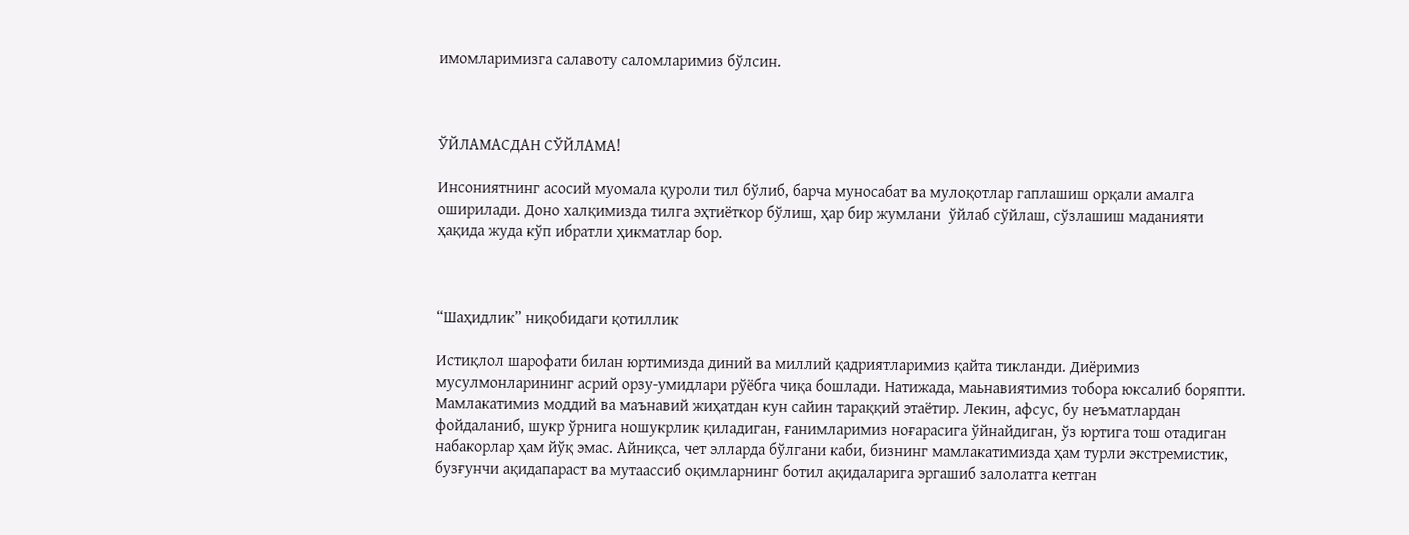имомларимизга салавоту саломларимиз бўлсин.



ЎЙЛАМАСДАН СЎЙЛАМА!

Инсониятнинг асосий муомала қуроли тил бўлиб, барча муносабат ва мулоқотлар гаплашиш орқали амалга оширилади. Доно халқимизда тилга эҳтиёткор бўлиш, ҳар бир жумлани  ўйлаб сўйлаш, сўзлашиш маданияти ҳақида жуда кўп ибратли ҳикматлар бор.



“Шаҳидлик” ниқобидаги қотиллик

Истиқлол шарофати билан юртимизда диний ва миллий қадриятларимиз қайта тикланди. Диёримиз мусулмонларининг асрий орзу-умидлари рўёбга чиқа бошлади. Натижада, маьнавиятимиз тобора юксалиб боряпти. Мамлакатимиз моддий ва маънавий жиҳатдан кун сайин тараққий этаётир. Лекин, афсус, бу неъматлардан фойдаланиб, шукр ўрнига ношукрлик қиладиган, ғанимларимиз ноғарасига ўйнайдиган, ўз юртига тош отадиган набакорлар ҳам йўқ эмас. Айниқса, чет элларда бўлгани каби, бизнинг мамлакатимизда ҳам турли экстремистик, бузғунчи ақидапараст ва мутаассиб оқимларнинг ботил ақидаларига эргашиб залолатга кетган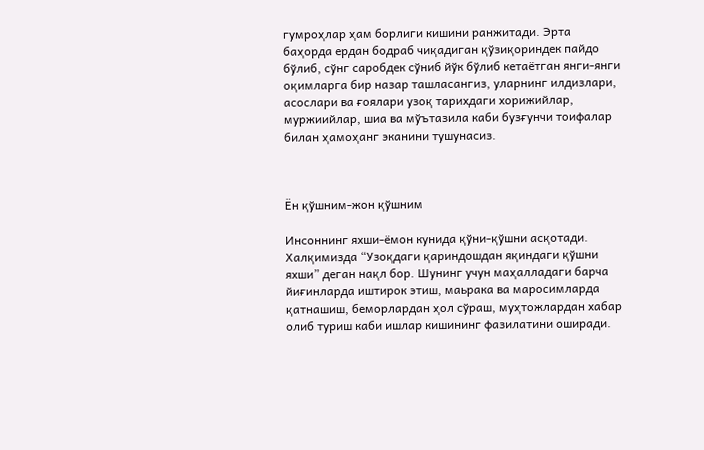гумроҳлар ҳам борлиги кишини ранжитади. Эрта баҳорда ердан бодраб чиқадиган қўзиқориндек пайдо бўлиб, сўнг саробдек сўниб йўк бўлиб кетаётган янги-янги оқимларга бир назар ташласангиз, уларнинг илдизлари, асослари ва ғоялари узоқ тарихдаги хорижийлар, муржиийлар, шиа ва мўътазила каби бузғунчи тоифалар билан ҳамоҳанг эканини тушунасиз.



Ён қўшним-жон қўшним

Инсоннинг яхши-ёмон кунида қўни-қўшни асқотади. Халқимизда “Узоқдаги қариндошдан яқиндаги қўшни яхши” деган нақл бор. Шунинг учун маҳалладаги барча йиғинларда иштирок этиш, маьрака ва маросимларда қатнашиш, беморлардан ҳол сўраш, муҳтожлардан хабар олиб туриш каби ишлар кишининг фазилатини оширади.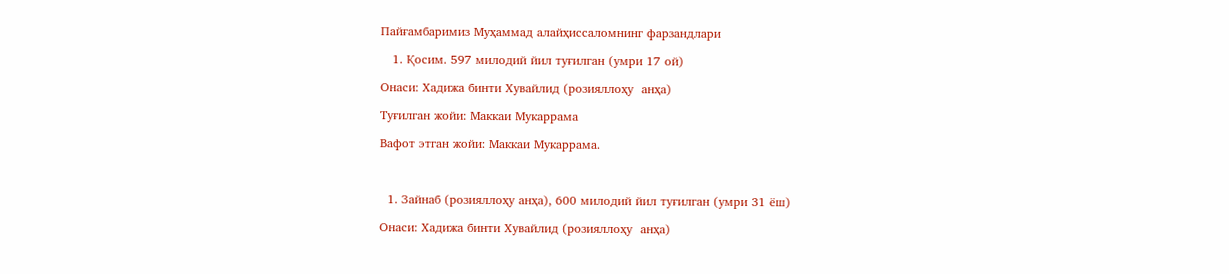Пайғамбаримиз Муҳаммад алайҳиссаломнинг фарзандлари

   1. Қосим. 597 милодий йил туғилган (умри 17 ой)

Онаси: Хадижа бинти Хувайлид (розияллоҳу  анҳа)

Туғилган жойи: Маккаи Мукаррама

Вафот этган жойи: Маккаи Мукаррама.



  1. Зайнаб (розияллоҳу анҳа), 600 милодий йил туғилган (умри 31 ёш)

Онаси: Хадижа бинти Хувайлид (розияллоҳу  анҳа)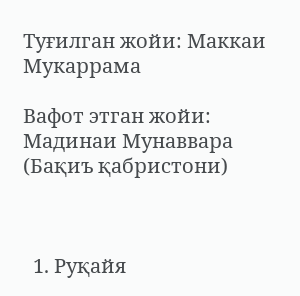Туғилган жойи: Маккаи Мукаррама

Вафот этган жойи: Мадинаи Мунаввара (Бақиъ қабристони)



  1. Руқайя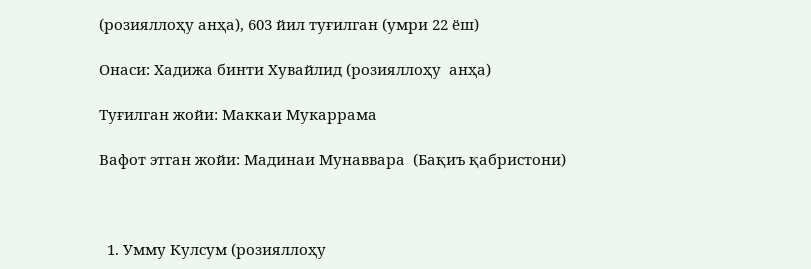(розияллоҳу анҳа), 603 йил туғилган (умри 22 ёш)

Онаси: Хадижа бинти Хувайлид (розияллоҳу  анҳа)

Туғилган жойи: Маккаи Мукаррама

Вафот этган жойи: Мадинаи Мунаввара  (Бақиъ қабристони)



  1. Умму Кулсум (розияллоҳу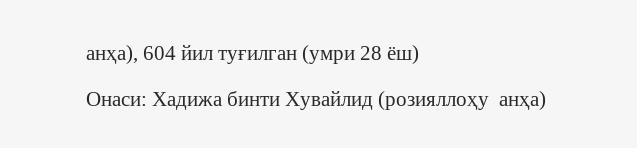анҳа), 604 йил туғилган (умри 28 ёш)

Онаси: Хадижа бинти Хувайлид (розияллоҳу  анҳа)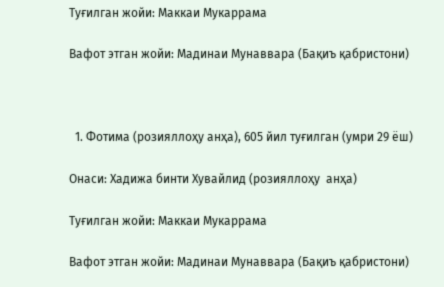Туғилган жойи: Маккаи Мукаррама

Вафот этган жойи: Мадинаи Мунаввара (Бақиъ қабристони)



  1. Фотима (розияллоҳу анҳа), 605 йил туғилган (умри 29 ёш)

Онаси: Хадижа бинти Хувайлид (розияллоҳу  анҳа)

Туғилган жойи: Маккаи Мукаррама

Вафот этган жойи: Мадинаи Мунаввара (Бақиъ қабристони)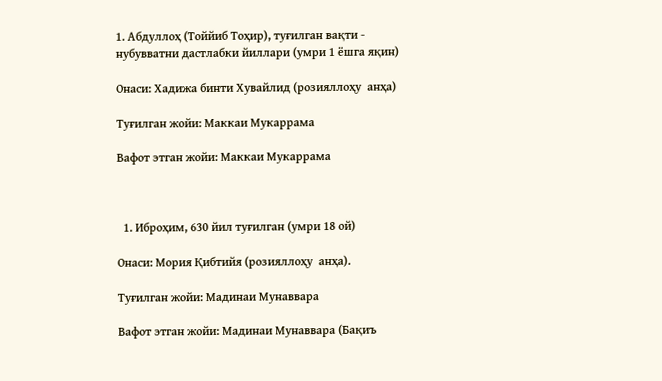1. Абдуллоҳ (Тоййиб Тоҳир), туғилган вақти - нубувватни дастлабки йиллари (умри 1 ёшга яқин)

Онаси: Хадижа бинти Хувайлид (розияллоҳу  анҳа)

Туғилган жойи: Маккаи Мукаррама

Вафот этган жойи: Маккаи Мукаррама



  1. Иброҳим, 630 йил туғилган (умри 18 ой)

Онаси: Мория Қибтийя (розияллоҳу  анҳа).

Туғилган жойи: Мадинаи Мунаввара

Вафот этган жойи: Мадинаи Мунаввара (Бақиъ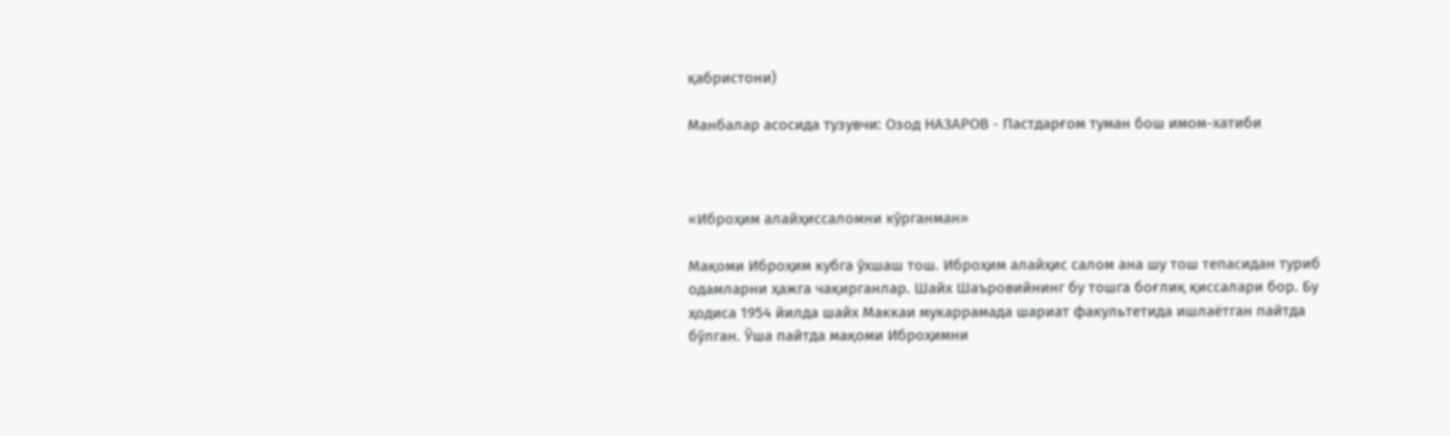қабристони)

Манбалар асосида тузувчи: Озод НАЗАРОВ - Пастдарғом туман бош имом-хатиби



«Иброҳим алайҳиссаломни кўрганман»

Мақоми Иброҳим кубга ўхшаш тош. Иброҳим алайҳис салом ана шу тош тепасидан туриб одамларни ҳажга чақирганлар. Шайх Шаъровийнинг бу тошга боғлиқ қиссалари бор. Бу ҳодиса 1954 йилда шайх Маккаи мукаррамада шариат факультетида ишлаётган пайтда бўлган. Ўша пайтда мақоми Иброҳимни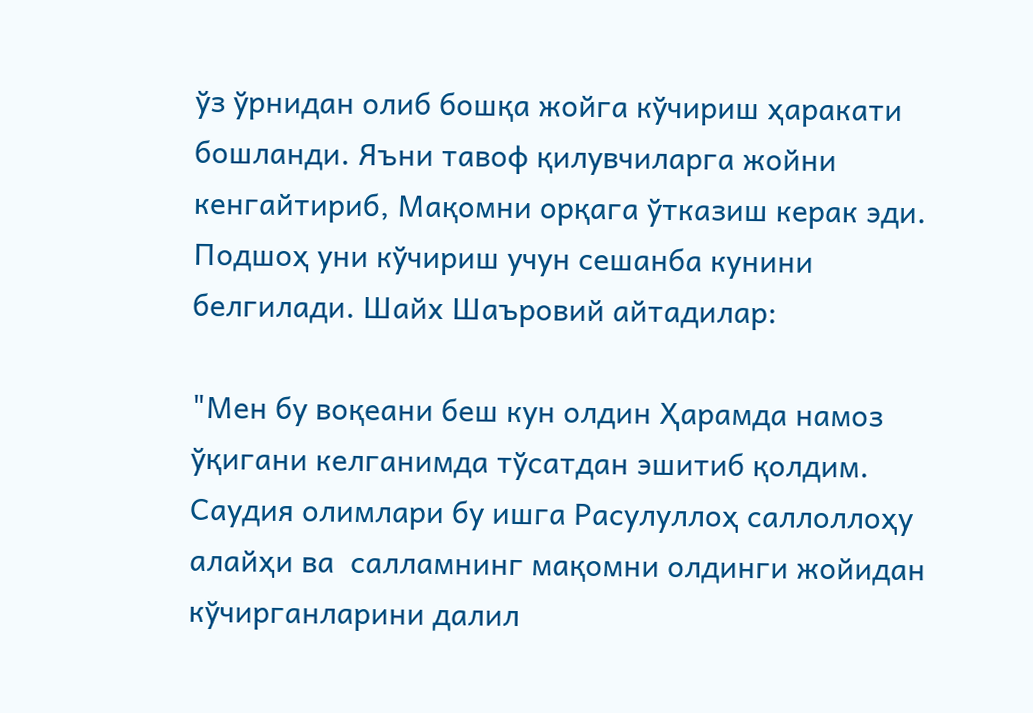ўз ўрнидан олиб бошқа жойга кўчириш ҳаракати бошланди. Яъни тавоф қилувчиларга жойни кенгайтириб, Мақомни орқага ўтказиш керак эди. Подшоҳ уни кўчириш учун сешанба кунини белгилади. Шайх Шаъровий айтадилар:

"Мен бу воқеани беш кун олдин Ҳарамда намоз ўқигани келганимда тўсатдан эшитиб қолдим. Саудия олимлари бу ишга Расулуллоҳ саллоллоҳу алайҳи ва  салламнинг мақомни олдинги жойидан кўчирганларини далил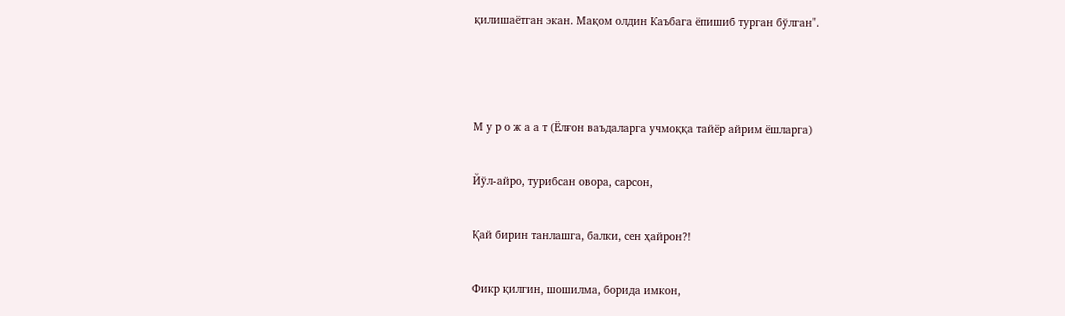қилишаётган экан. Мақом олдин Каъбага ёпишиб турган бўлган".



М у р о ж а а т (Ёлғон ваъдаларга учмоққа тайёр айрим ёшларга)

Йўл-айро, турибсан овора, сарсон,

Қай бирин танлашга, балки, сен ҳайрон?!

Фикр қилгин, шошилма, борида имкон,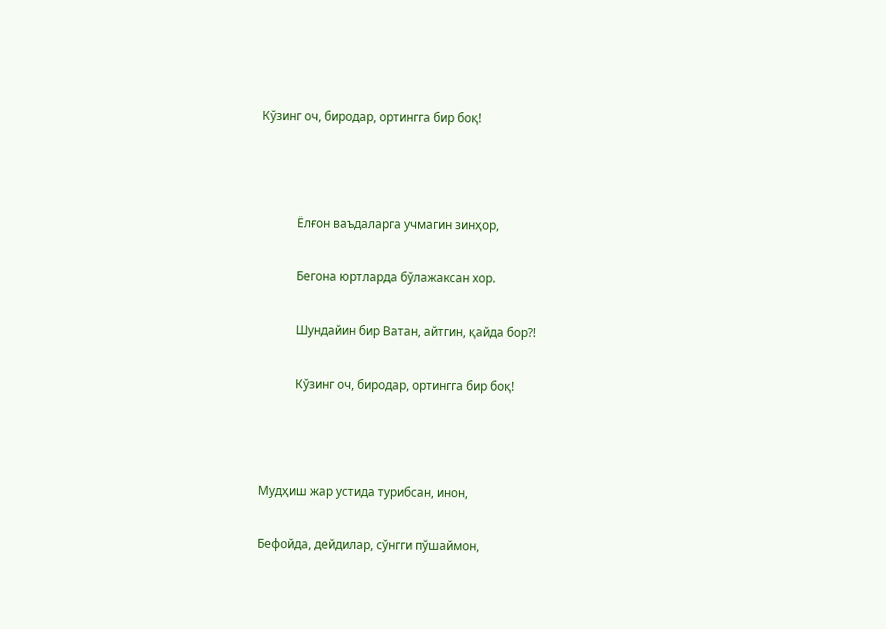Кўзинг оч, биродар, ортингга бир боқ!



            Ёлғон ваъдаларга учмагин зинҳор,

            Бегона юртларда бўлажаксан хор.

            Шундайин бир Ватан, айтгин, қайда бор?!

            Кўзинг оч, биродар, ортингга бир боқ!



Мудҳиш жар устида турибсан, инон,

Бефойда, дейдилар, сўнгги пўшаймон,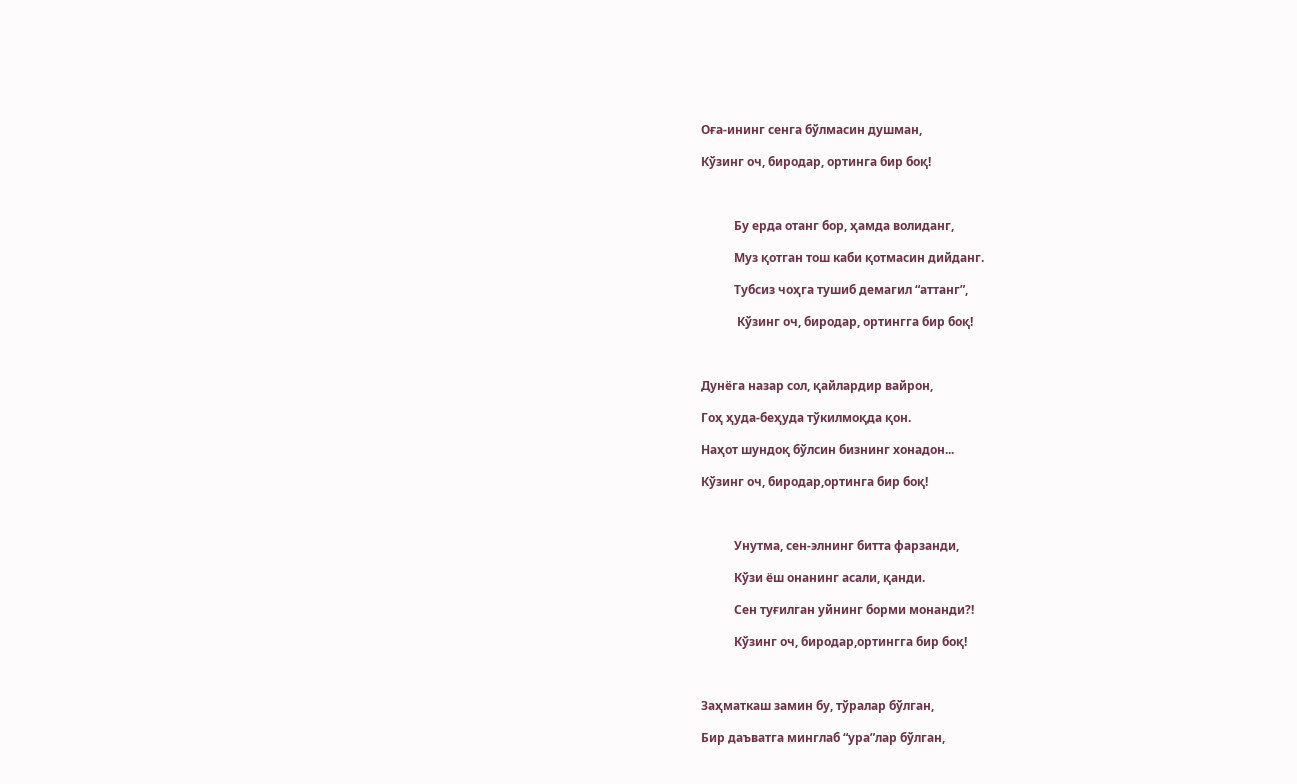Оға-ининг сенга бўлмасин душман,

Кўзинг оч, биродар, ортинга бир боқ!



           Бу ерда отанг бор, ҳамда волиданг,

           Муз қотган тош каби қотмасин дийданг.

           Тубсиз чоҳга тушиб демагил “аттанг”,

            Кўзинг оч, биродар, ортингга бир боқ!



Дунёга назар сол, қайлардир вайрон,

Гоҳ ҳуда-беҳуда тўкилмоқда қон.

Наҳот шундоқ бўлсин бизнинг хонадон...

Кўзинг оч, биродар,ортинга бир боқ!



           Унутма, сен-элнинг битта фарзанди,

           Кўзи ёш онанинг асали, қанди.

           Сен туғилган уйнинг борми монанди?!

           Кўзинг оч, биродар,ортингга бир боқ!



Заҳматкаш замин бу, тўралар бўлган,

Бир даъватга минглаб “ура”лар бўлган,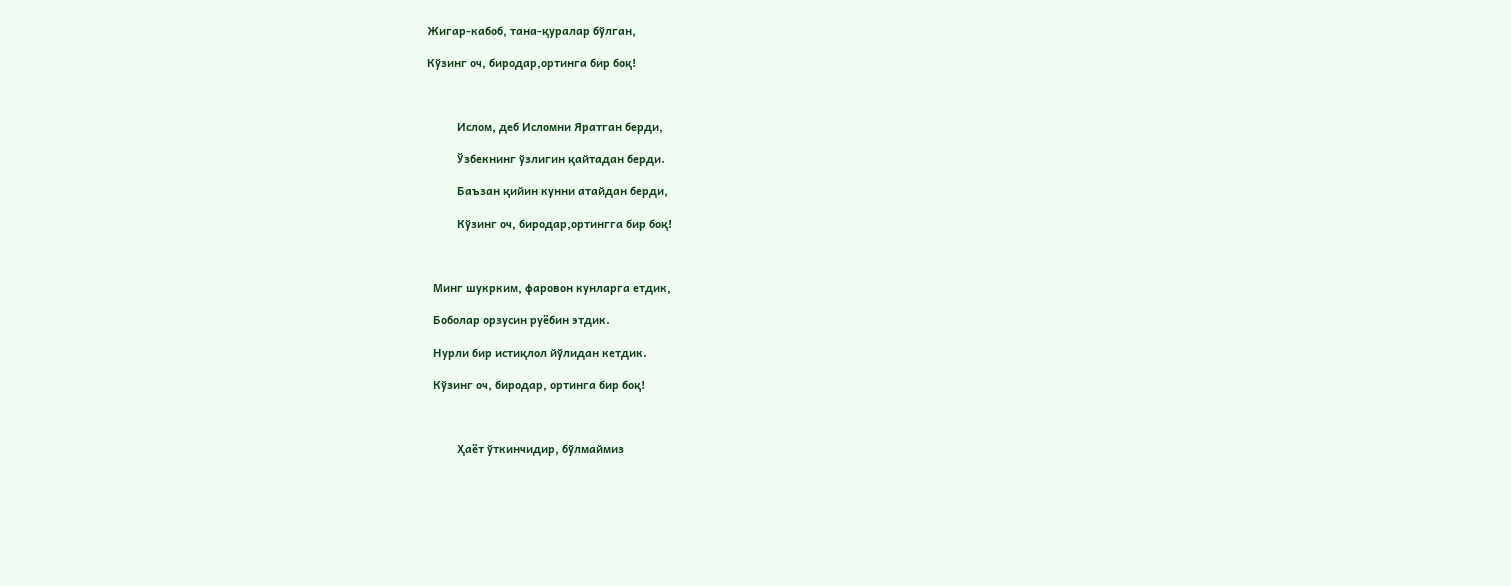Жигар-кабоб, тана-қуралар бўлган,

Кўзинг оч, биродар,ортинга бир боқ!



          Ислом, деб Исломни Яратган берди,

          Ўзбекнинг ўзлигин қайтадан берди.

          Баъзан қийин кунни атайдан берди,

          Кўзинг оч, биродар,ортингга бир боқ!



  Минг шукрким, фаровон кунларга етдик,

  Боболар орзусин руёбин этдик.

  Нурли бир истиқлол йўлидан кетдик.

  Кўзинг оч, биродар, ортинга бир боқ!



          Ҳаёт ўткинчидир, бўлмаймиз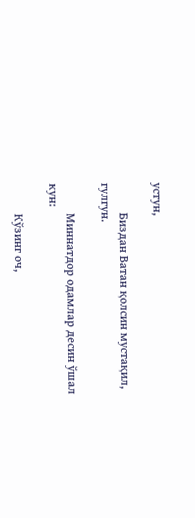устун,

          Биздан Ватан қолсин мустақил, гулгун.

          Миннатдор одамлар десин ўшал кун:

          Кўзинг оч,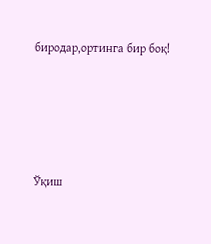биродар,ортинга бир боқ!




Ўқиш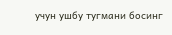учун ушбу тугмани босинг